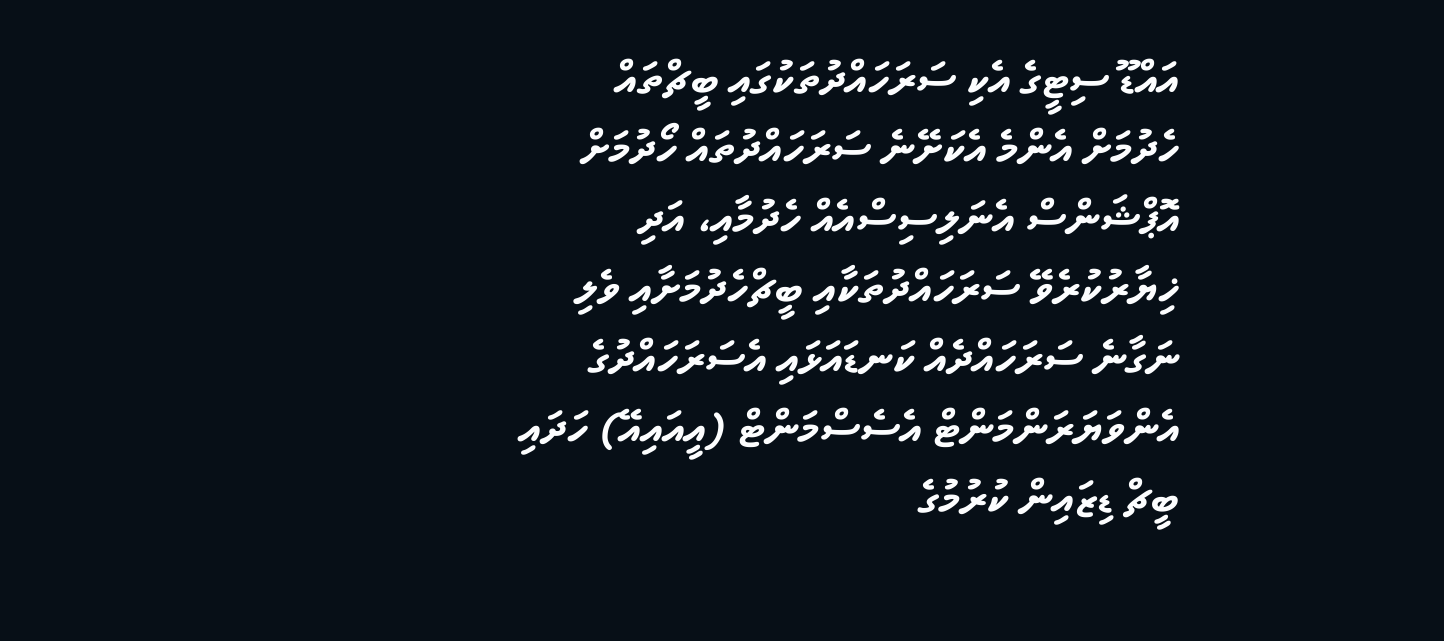އައްޑޫ ސިޓީގެ އެކި ސަރަހައްދުތަކުގައި ބީޗްތައް ހެދުމަށް އެންމެ އެކަށޭނެ ސަރަހައްދުތައް ހޯދުމަށް އޮޕްޝަންސް އެނަލިސިސްއެއް ހެދުމާއި، އަދި ޚިޔާރުކުރެވޭ ސަރަހައްދުތަކާއި ބީޗްހެދުމަށާއި ވެލި ނަގާނެ ސަރަހައްދެއް ކަނޑައަޅައި އެސަރަހައްދުގެ އެންވަޔަރަންމަންޓް އެސެސްމަންޓް (އީއައިއޭ) ހަދައި ބީޗް ޑިޒައިން ކުރުމުގެ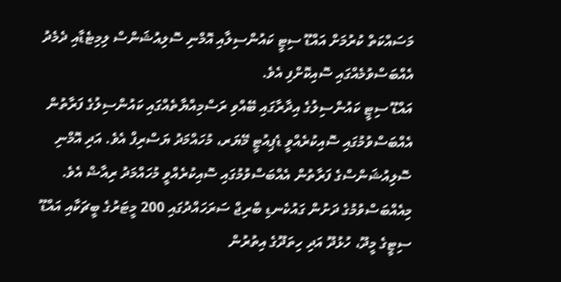މަސައްކަތް ކުރުމަށް އައްޑޫ ސިޓީ ކައުންސިލާއި އޮމްނި ސޮލިއުޝަންސް ލިމިޓެޑާއި ދެމެދު އެއްބަސްވުމެއްގައި ސޮއިކޮށްފި އެވެ.
އައްޑޫ ސިޓީ ކައުންސިލުގެ އިދާރާގައި ބޭއްވި ރަސްމިއްޔާތެއްގައި ކައުންސިލުގެ ފަރާތުން އެއްބަސްވުމުގައި ސޮއިކުރެއްވީ ޑެޕިއުޓީ މޭޔަރ، މުހައްމަދު ޔަސްރިފް އެވެ. އަދި އޮމްނި ސޮލިއުޝަންސްގެ ފަރާތުން އެއްބަސްވުމުގައި ސޮއިކުރެއްވީ މުހައްމަދު ރިއާޟް އެވެ.
މިއެއްބަސްވުމުގެ ދަށުން ގައުކެނޑި ބްރިޖް ސަރަހައްދުގައި 200 މީޓަރުގެ ބީޗަކާއި އައްޑޫ ސިޓީގެ މީދޫ، ހުޅުދޫ އަދި ހިތަދޫގެ އިތުރުން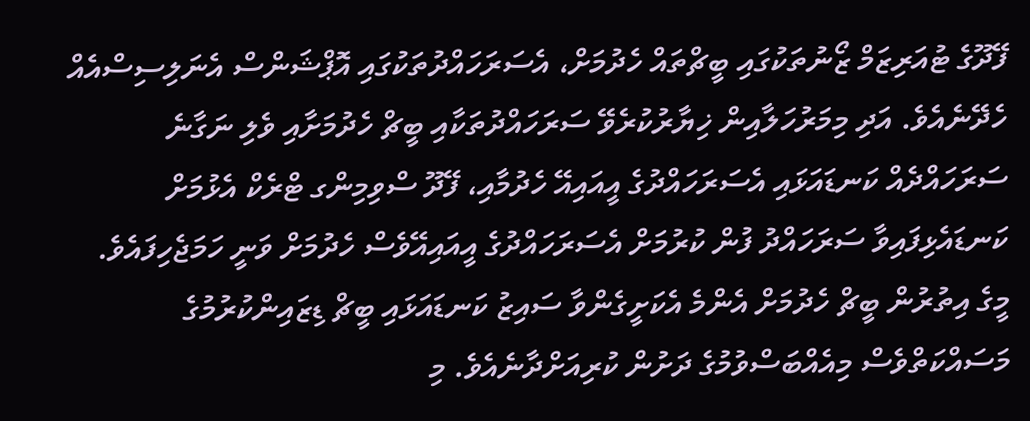ފޭދޫގެ ޓުއަރިޒަމް ޒޯނުތަކުގައި ބީޗްތައް ހެދުމަށް، އެސަރަހައްދުތަކުގައި އޮޕްޝަންސް އެނަލިސިސްއެއް ހެދޭނެއެވެ. އަދި މިމަރުހަލާއިން ޚިޔާރުކުރެވޭ ސަރަހައްދުތަކާއި ބީޗް ހެދުމަށާއި ވެލި ނަގާނެ ސަރަހައްދެއް ކަނޑައަޅައި އެސަރަހައްދުގެ އީއައިއޭ ހެދުމާއި، ފޭދޫ ސްވިމިންގ ޓްރެކް އެޅުމަށް ކަނޑައެޅިފައިވާ ސަރަހައްދު ފުން ކުރުމަށް އެސަރަހައްދުގެ އީއައިއޭވެސް ހެދުމަށް ވަނީ ހަމަޖެހިފައެވެ.
މީގެ އިތުރުން ބީޗް ހެދުމަށް އެންމެ އެކަށީގެންވާ ސައިޒު ކަނޑައަޅައި ބީޗް ޑިޒައިންކުރުމުގެ މަސައްކަތްވެސް މިއެއްބަސްވުމުގެ ދަށުން ކުރިއަށްދާނެއެވެ. މި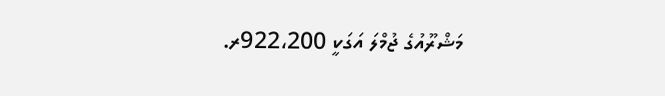މަޝްރޫއުގެ ޖުމްލަ އަގަކީ 922،200ރ.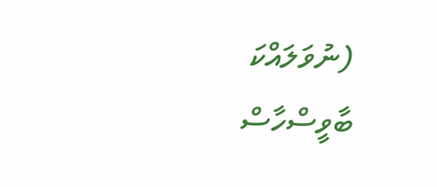(ނުވަލައްކަ ބާވީސްހާސް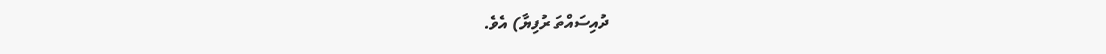ދުއިސައްތަ ރުފިޔާ) އެވެ.